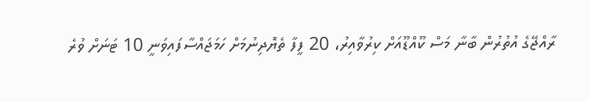ރާއްޖޭގެ އުތުރުން ބާނާ މަސް ކޫއްޑޫއަށް ކިރުވާއިރު، 20 ފީފާ ތެޔޮދިނުމަށް ހަމަޖައްސާފައިވަނީ 10 ޓަނަށް ވުރެ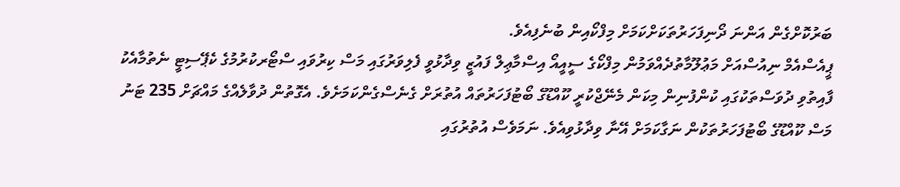ބަރުކޮށްގެން އަންނަ ދޯނިފަހަރުތަކަށްކަމަށް މިފްކޯއިން ބުނެފިއެވެ.
ޕީއެސްއެމް ނިއުސްއަށް މަޢުލޫމާތުދެއްވަމުން މިފްކޯގެ ސީއީއޯ އިސްމާޢިލް ފައުޒީ ވިދާޅުވީ ފެލިވަރުގައި މަސް ކިރުވައި ސްޓޯރކުރުމުގެ ކެޕޭސިޓީ ނެތުމާއެކު ފާއިތުވި ދުވަސްތަކުގައި ކުންފުނިން މިކަން މެނޭޖްކުރީ ކޫއްޑޫގެ ބޯޓުފަހަރުތައް އުތުރަށް ގެނެސްގެންކަމަށެވެ. އެގޮތުން ދުވާލެއްގެ މައްޗަށް 235 ޓަނު މަސް ކޫއްޑޫގެ ބޯޓުފަހަރުތަކުން ނަގާކަމަށް އޭނާ ވިދާޅުވިއެވެ. ނަމަވެސް އުތުރުގައި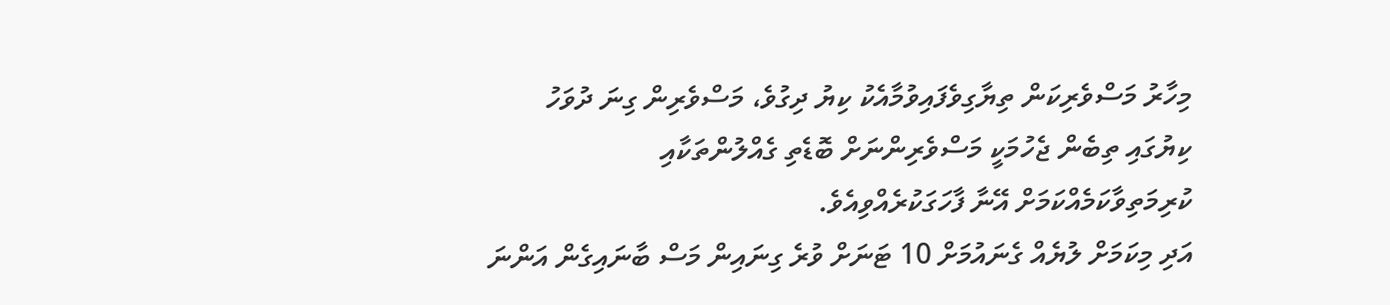މިހާރު މަސްވެރިކަން ތިޔާގިވެފައިވުމާއެކު ކިޔު ދިގުވެ، މަސްވެރިން ގިނަ ދުވަހު ކިޔުގައި ތިބެން ޖެހުމަކީ މަސްވެރިންނަށް ބޮޑެތި ގެއްލުންތަކާއި ކުރިމަތިވާކަމެއްކަމަށް އޭނާ ފާހަގަކުރެއްވިއެވެ.
އަދި މިކަމަށް ލުޔެއް ގެނައުމަށް 10 ޓަނަށް ވުރެ ގިނައިން މަސް ބާނައިގެން އަންނަ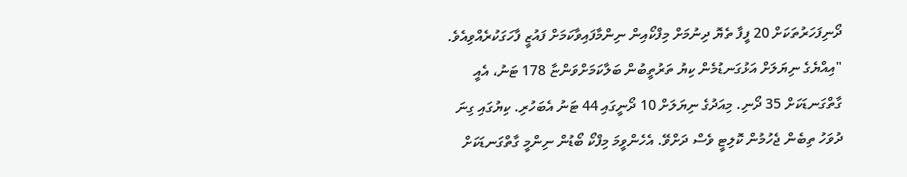ދޯނިފަހަރުތަކަށް 20 ފީފާ ތެޔޮ ދިނުމަށް މިފްކޯއިން ނިންމާފައިވާކަމަށް ފައުޒީ ފާހަގަކުރެއްވިއެވެ.
"އިއްޔެގެ ނިޔަލަށް އަޅުގަނޑުމެން ކިޔު ތަރުތީބުން ބަލާކަމަށްވަންޏާ 178 ޓަނު، އެއީ ގާތްގަނޑަކަށް 35 ދޯނި. މިއަދުގެ ނިޔަލަށް 10 ދޯނީގައި 44 ޓަނު އެބަހުރި. ކިޔުގައި ގިނަ ދުވަހު ތިބެން ޖެހުމުން ކޮލިޓީ ވެސް ދަށްވޭ. އެހެންވީމަ މިފްކޯ ބޯޑުން ނިންމީ ގާތްގަނޑަކަށް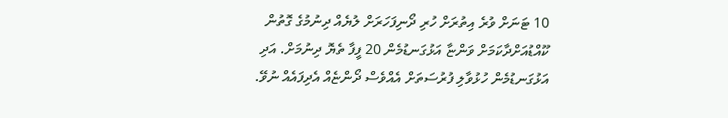10 ޓަނަށް ވުރެ އިތުރަށް ހުރި ދޯނިފަހަރަށް ލުޔެއް ދިނުމުގެ ގޮތުން ކޫއްޑުއަށްދާކަމަށް ވަންޏާ އަޅުގަނޑުމެން 20 ފީފާ ތެޔޮ ދިނުމަށް. އަދި އަޅުގަނޑުމެން ހުޅުވާލި ފުރުސަތަށް އެއްވެސް ދޯންޏެއް އެދިފައެއް ނުވޭ.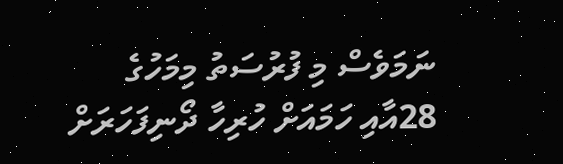ނަމަވެސް މި ފުރުސަތު މިމަހުގެ 28އާއި ހަމައަށް ހުރިހާ ދޯނިފަހަރަށް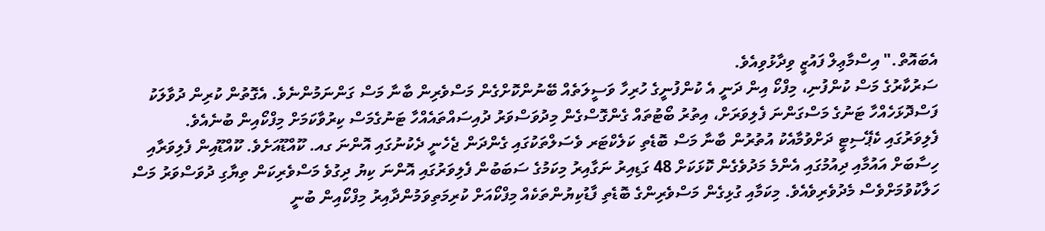އެބައޮތް." އިސްމާޢިލް ފައުޒީ ވިދާޅުވިއެވެ.
ސަރުކާރުގެ މަސް ކުންފުނި، މިފްކޯ އިން ދަނީ އެ ކުންފުނީގެ ހުރިހާ ވަސީލަތެއް ބޭނުންކޮށްގެން މަސްވެރިން ބާނާ މަސް ގަންނަމުންނެވެ. އެގޮތުން ކުރިން ދުވާލަކު ފަސްދޮޅަހެއްހާ ޓަނުގެ މަސްގަންނަ ފެލިވަރަށް، އިތުރު ބޯޓުތައް ގެންގޮސްގެން މިދުވަސްވަރު ދުއިސައްތައެއްހާ ޓަނުގެމަސް ކިރުވާކަމަށް މިފްކޯއިން ބުނެއެވެ.
ފެލިވަރުގައި ކެޕޭސިޓީ ދަށްވުމާއެކު އުތުރުން ބާނާ މަސް ބޮޑެތި ކަލެކްޓަރ ވެސަލްތަކުގައި ގެންދަން ޖެހެނީ ދެކުނުގައި އޮންނަ ގއ. ކޫއްޑޫއަށެވެ. ކޫއްޑޫއިން ފެލިވަރާއި ހިސާބަށް އައުމާއި ދިއުމުގައި އެންމެ މަދުވެގެން ކޮޅަކަށް 48 ގަޑިއިރު ނަގާއިރު މިކަމުގެ ސަބަބުން ފެލިވަރުގައި އޮންނަ ކިޔު ދިގުވެ މަސްވެރިކަން ތިޔާގި ދުވަސްވަރު މަސް ހަލާކުވުމަށްވެސް މެދުވެރިވެއެވެ. މިކަމާއި ގުޅިގެން މަސްވެރިންގެ ބޮޑެތި ފާޑުކިޔުންތަކެއް މިފްކޯއަށް ކުރިމަތިވަމުންދާއިރު މިފްކޯއިން ބުނީ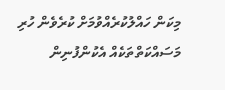މިކަން ހައްލުކުރެއްވުމަށް ކުރެވެން ހުރި މަސައްކަތްތަކެއް އެކުންފުނިން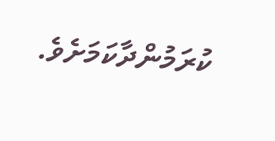ކުރަމުންދާކަމަށެވެ.